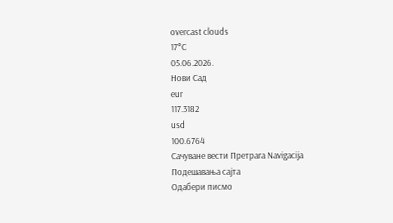overcast clouds
17°C
05.06.2026.
Нови Сад
eur
117.3182
usd
100.6764
Сачуване вести Претрага Navigacija
Подешавања сајта
Одабери писмо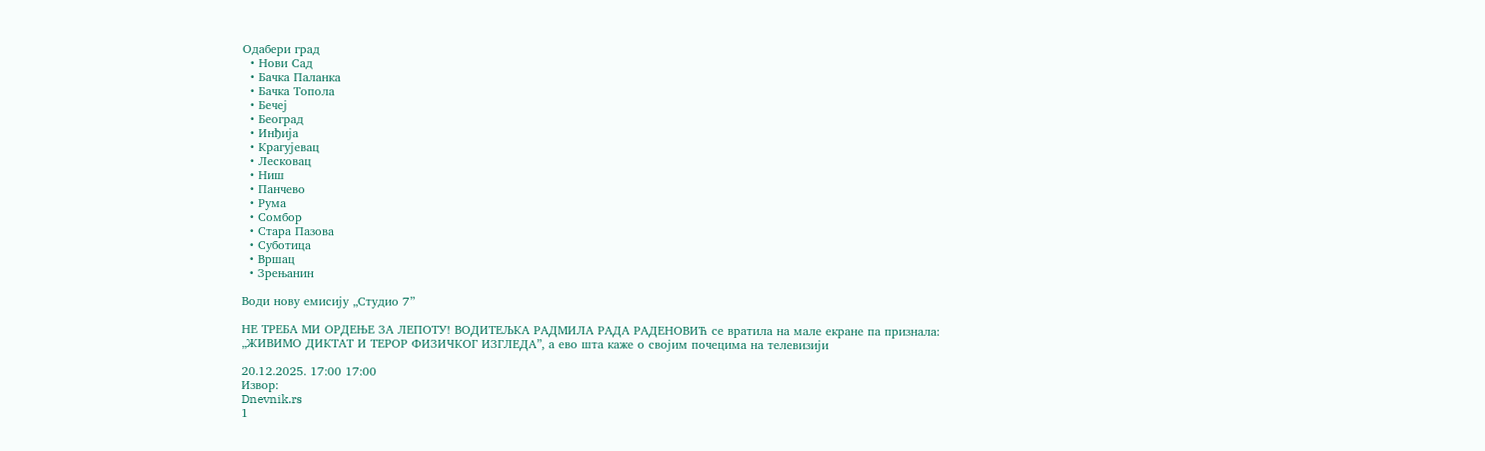Одабери град
  • Нови Сад
  • Бачка Паланка
  • Бачка Топола
  • Бечеј
  • Београд
  • Инђија
  • Крагујевац
  • Лесковац
  • Ниш
  • Панчево
  • Рума
  • Сомбор
  • Стара Пазова
  • Суботица
  • Вршац
  • Зрењанин

Води нову емисију „Студио 7”

НЕ ТРЕБА МИ ОРДЕЊЕ ЗА ЛЕПОТУ! ВОДИТЕЉКА РАДМИЛА РАДА РАДЕНОВИЋ се вратила на мале екране па признала: „ЖИВИМО ДИКТАТ И ТЕРОР ФИЗИЧКОГ ИЗГЛЕДА”, а ево шта каже о својим почецима на телевизији

20.12.2025. 17:00 17:00
Извор:
Dnevnik.rs
1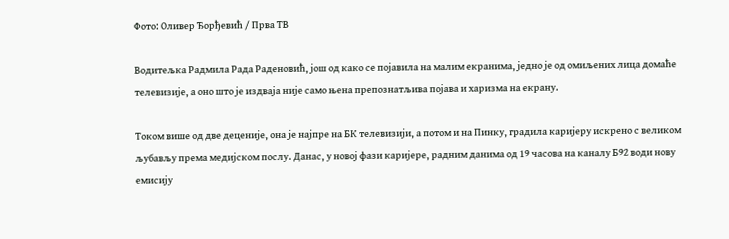Фото: Оливер Ђорђевић / Прва ТВ

Водитељка Радмила Рада Раденовић, још од како се појавила на малим екранима, једно је од омиљених лица домаће телевизије, а оно што је издваја није само њена препознатљива појава и харизма на екрану.

Током више од две деценије, она је најпре на БК телевизији, а потом и на Пинку, градила каријеру искрено с великом љубављу према медијском послу. Данас, у новој фази каријере, радним данима од 19 часова на каналу Б92 води нову емисију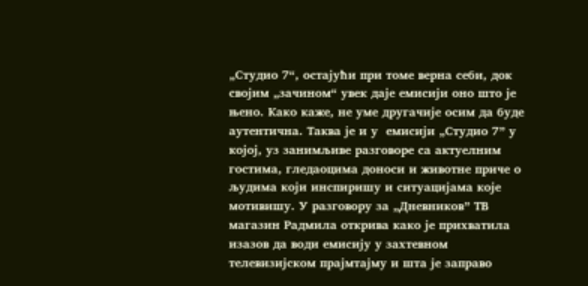„Студио 7“, остајући при томе верна себи, док својим „зачином“ увек даје емисији оно што је њено. Како каже, не уме другачије осим да буде аутентична. Таква је и у  емисији „Студио 7” у којој, уз занимљиве разговоре са актуелним гостима, гледаоцима доноси и животне приче о људима који инспиришу и ситуацијама које мотивишу. У разговору за „Дневников” ТВ магазин Радмила открива како је прихватила изазов да води емисију у захтевном телевизијском прајмтајму и шта је заправо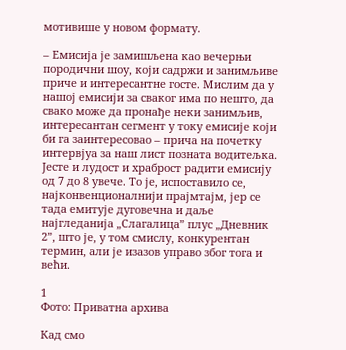мотивише у новом формату.

– Емисија је замишљена као вечерњи породични шоу, који садржи и занимљиве приче и интересантне госте. Мислим да у нашој емисији за сваког има по нешто, да свако може да пронађе неки занимљив, интересантан сегмент у току емисије који би га заинтересовао – прича на почетку интервјуа за наш лист позната водитељка. Јесте и лудост и храброст радити емисију од 7 до 8 увече. То је, испоставило се, најконвенционалнији прајмтајм, јер се тада емитује дуговечна и даље најгледанија „Слагалица” плус „Дневник 2”, што је, у том смислу, конкурентан термин, али је изазов управо због тога и већи.

1
Фото: Приватна архива

Кад смо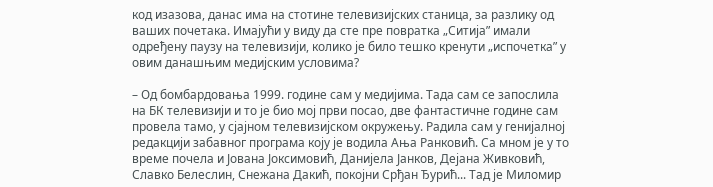код изазова, данас има на стотине телевизијских станица, за разлику од ваших почетака. Имајући у виду да сте пре повратка „Ситија” имали одређену паузу на телевизији, колико је било тешко кренути „испочетка” у овим данашњим медијским условима?

– Од бомбардовања 1999. године сам у медијима. Тада сам се запослила на БК телевизији и то је био мој први посао, две фантастичне године сам провела тамо, у сјајном телевизијском окружењу. Радила сам у генијалној редакцији забавног програма коју је водила Ања Ранковић. Са мном је у то време почела и Јована Јоксимовић, Данијела Јанков, Дејана Живковић, Славко Белеслин, Снежана Дакић, покојни Срђан Ђурић... Тад је Миломир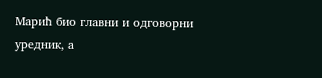Марић био главни и одговорни уредник, а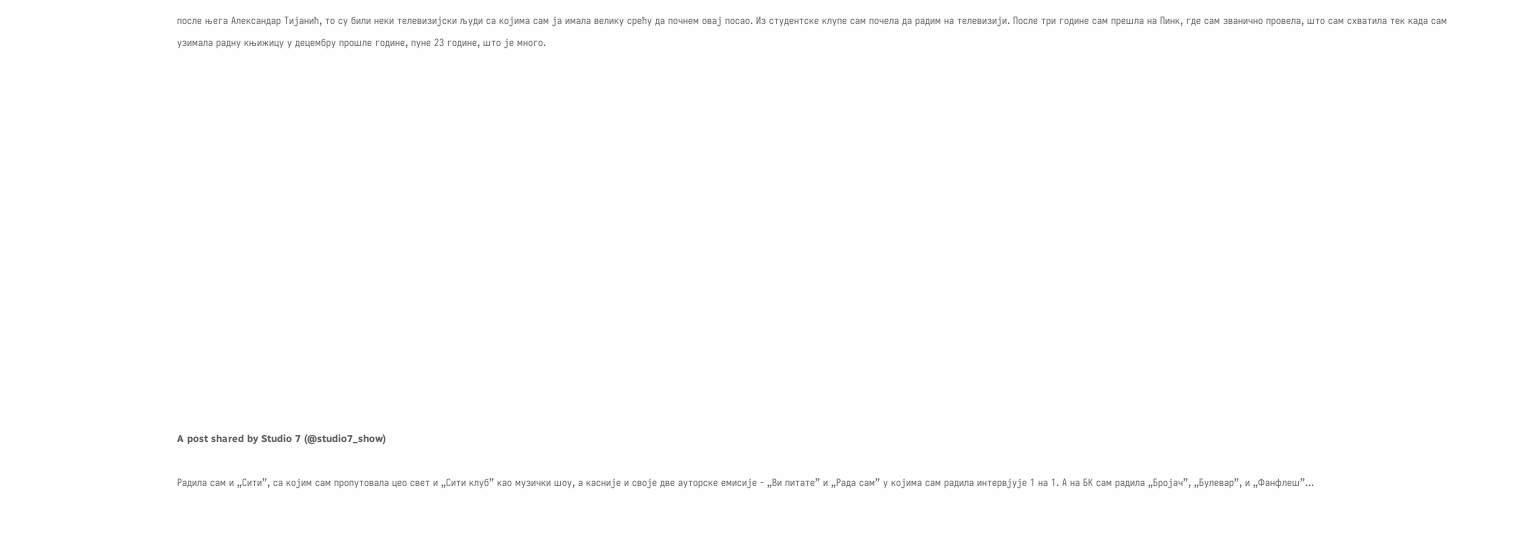после њега Александар Тијанић, то су били неки телевизијски људи са којима сам ја имала велику срећу да почнем овај посао. Из студентске клупе сам почела да радим на телевизији. После три године сам прешла на Пинк, где сам званично провела, што сам схватила тек када сам узимала радну књижицу у децембру прошле године, пуне 23 године, што је много.

















A post shared by Studio 7 (@studio7_show)

Радила сам и „Сити”, са којим сам пропутовала цео свет и „Сити клуб” као музички шоу, а касније и своје две ауторске емисије - „Ви питате” и „Рада сам” у којима сам радила интервјује 1 на 1. А на БК сам радила „Бројач”, „Булевар”, и „Фанфлеш”...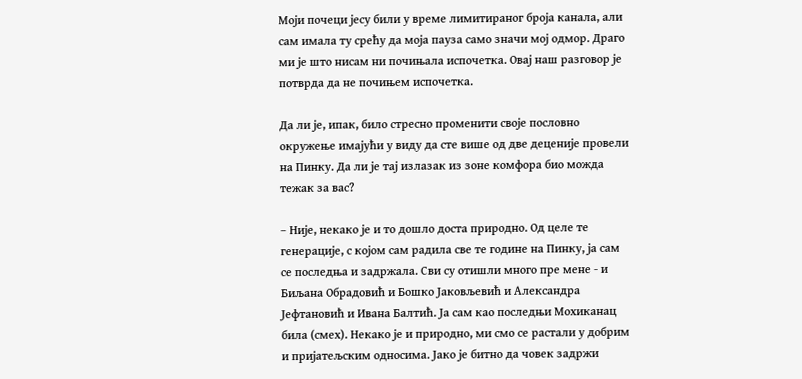Моји почеци јесу били у време лимитираног броја канала, али сам имала ту срећу да моја пауза само значи мој одмор. Драго ми је што нисам ни почињала испочетка. Овај наш разговор је потврда да не почињем испочетка.

Да ли је, ипак, било стресно променити своје пословно окружење имајући у виду да сте више од две деценије провели на Пинку. Да ли је тај излазак из зоне комфора био можда тежак за вас?

– Није, некако је и то дошло доста природно. Од целе те генерације, с којом сам радила све те године на Пинку, ја сам се последња и задржала. Сви су отишли много пре мене - и Биљана Обрадовић и Бошко Јаковљевић и Александра Јефтановић и Ивана Балтић. Ја сам као последњи Мохиканац била (смех). Некако је и природно, ми смо се растали у добрим и пријатељским односима. Јако је битно да човек задржи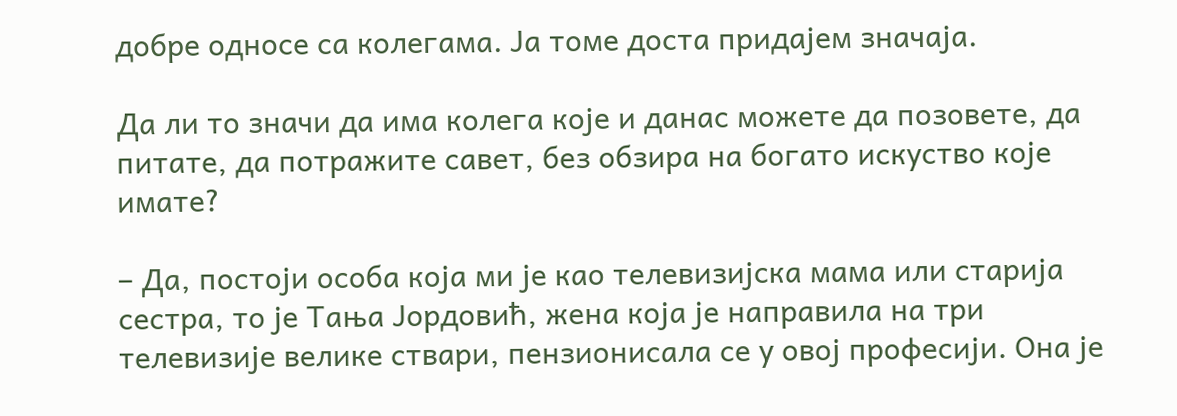добре односе са колегама. Ја томе доста придајем значаја.

Да ли то значи да има колега које и данас можете да позовете, да питате, да потражите савет, без обзира на богато искуство које имате?

– Да, постоји особа која ми је као телевизијска мама или старија сестра, то је Тања Јордовић, жена која је направила на три телевизије велике ствари, пензионисала се у овој професији. Она је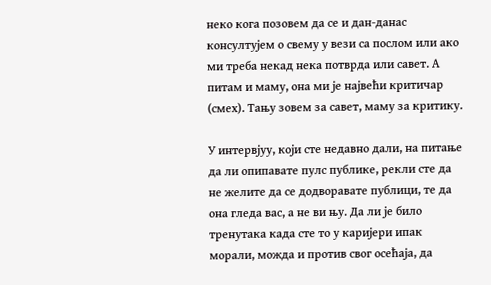неко кога позовем да се и дан-данас консултујем о свему у вези са послом или ако ми треба некад нека потврда или савет. А питам и маму, она ми је највећи критичар (смех). Тању зовем за савет, маму за критику.

У интервјуу, који сте недавно дали, на питање да ли опипавате пулс публике, рекли сте да не желите да се додворавате публици, те да она гледа вас, а не ви њу. Да ли је било тренутака када сте то у каријери ипак морали, можда и против свог осећаја, да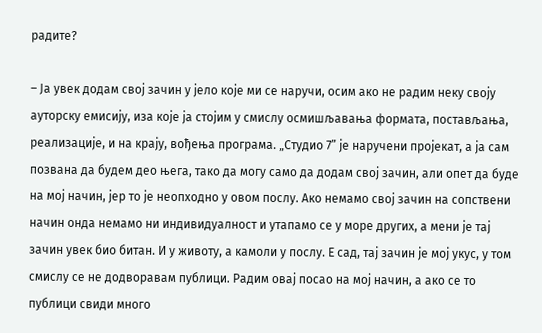радите?

– Ја увек додам свој зачин у јело које ми се наручи, осим ако не радим неку своју ауторску емисију, иза које ја стојим у смислу осмишљавања формата, постављања, реализације, и на крају, вођења програма. „Студио 7” је наручени пројекат, а ја сам позвана да будем део њега, тако да могу само да додам свој зачин, али опет да буде на мој начин, јер то је неопходно у овом послу. Ако немамо свој зачин на сопствени начин онда немамо ни индивидуалност и утапамо се у море других, а мени је тај зачин увек био битан. И у животу, а камоли у послу. Е сад, тај зачин је мој укус, у том смислу се не додворавам публици. Радим овај посао на мој начин, а ако се то публици свиди много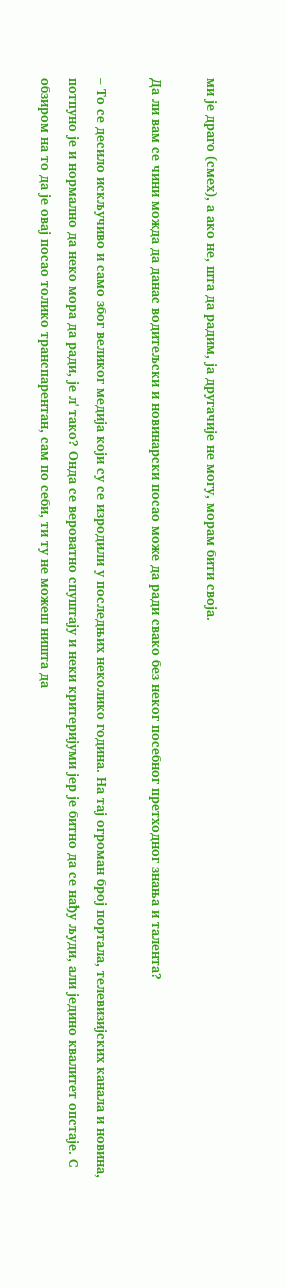ми је драго (смех), а ако не, шта да радим, ја другачије не могу, морам бити своја.

Да ли вам се чини можда да данас водитељски и новинарски посао може да ради свако без неког посебног претходног знања и талента?

– То се десило искључиво и само због великог медија који су се изродили у последњих неколико година. На тај огроман број портала, телевизијских канала и новина, потпуно је и нормално да неко мора да ради, је л' тако? Онда се вероватно спуштају и неки критеријуми јер је битно да се нађу људи, али једино квалитет опстаје. С обзиром на то да је овај посао толико транспарентан, сам по себи, ти ту не можеш ништа да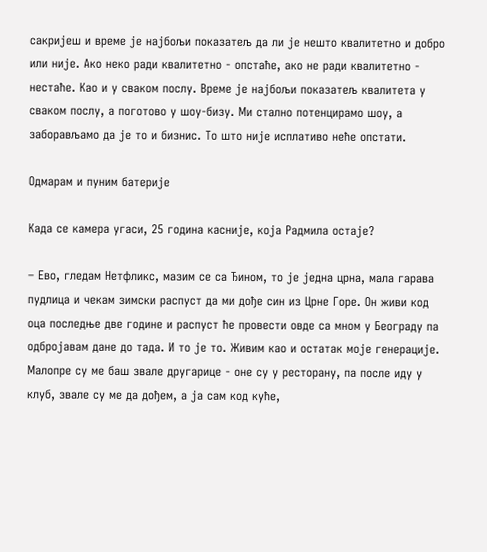сакријеш и време је најбољи показатељ да ли је нешто квалитетно и добро или није. Ако неко ради квалитетно - опстаће, ако не ради квалитетно - нестаће. Као и у сваком послу. Време је најбољи показатељ квалитета у сваком послу, а поготово у шоу-бизу. Ми стално потенцирамо шоу, а заборављамо да је то и бизнис. То што није исплативо неће опстати.

Одмарам и пуним батерије

Када се камера угаси, 25 година касније, која Радмила остаје?

– Ево, гледам Нетфликс, мазим се са Ђином, то је једна црна, мала гарава пудлица и чекам зимски распуст да ми дође син из Црне Горе. Он живи код оца последње две године и распуст ће провести овде са мном у Београду па одбројавам дане до тада. И то је то. Живим као и остатак моје генерације. Малопре су ме баш звале другарице - оне су у ресторану, па после иду у клуб, звале су ме да дођем, а ја сам код куће,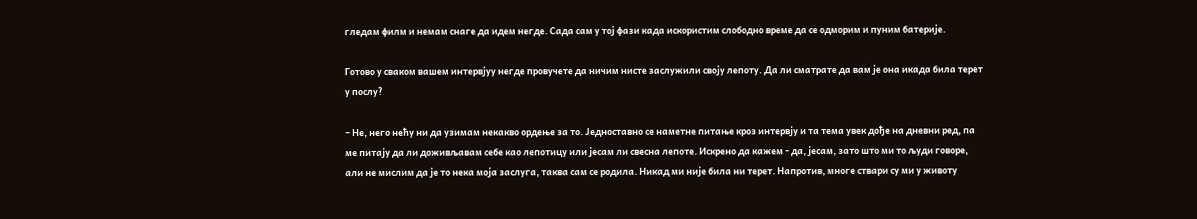гледам филм и немам снаге да идем негде. Сада сам у тој фази када искористим слободно време да се одморим и пуним батерије.

Готово у сваком вашем интервјуу негде провучете да ничим нисте заслужили своју лепоту. Да ли сматрате да вам је она икада била терет у послу?

– Не, него нећу ни да узимам некакво ордење за то. Једноставно се наметне питање кроз интервју и та тема увек дође на дневни ред, па ме питају да ли доживљавам себе као лепотицу или јесам ли свесна лепоте. Искрено да кажем - да, јесам, зато што ми то људи говоре, али не мислим да је то нека моја заслуга, таква сам се родила. Никад ми није била ни терет. Напротив, многе ствари су ми у животу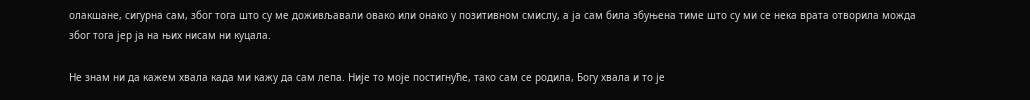олакшане, сигурна сам, због тога што су ме доживљавали овако или онако у позитивном смислу, а ја сам била збуњена тиме што су ми се нека врата отворила можда због тога јер ја на њих нисам ни куцала.

Не знам ни да кажем хвала када ми кажу да сам лепа. Није то моје постигнуће, тако сам се родила, Богу хвала и то је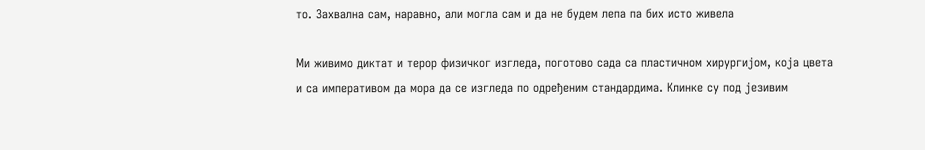то. Захвална сам, наравно, али могла сам и да не будем лепа па бих исто живела

Ми живимо диктат и терор физичког изгледа, поготово сада са пластичном хирургијом, која цвета и са императивом да мора да се изгледа по одређеним стандардима. Клинке су под језивим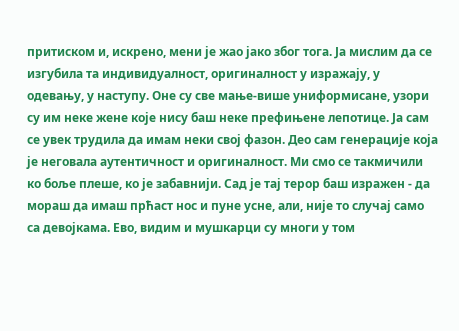притиском и, искрено, мени је жао јако због тога. Ја мислим да се изгубила та индивидуалност, оригиналност у изражају, у одевању, у наступу. Оне су све мање-више униформисане, узори су им неке жене које нису баш неке префињене лепотице. Ја сам се увек трудила да имам неки свој фазон. Део сам генерације која је неговала аутентичност и оригиналност. Ми смо се такмичили ко боље плеше, ко је забавнији. Сад је тај терор баш изражен - да мораш да имаш прћаст нос и пуне усне, али, није то случај само са девојкама. Ево, видим и мушкарци су многи у том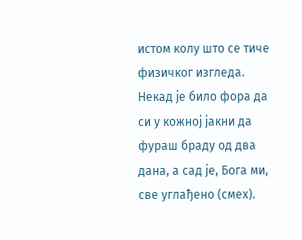истом колу што се тиче физичког изгледа. Некад је било фора да си у кожној јакни да фураш браду од два дана, а сад је, Бога ми, све углађено (смех).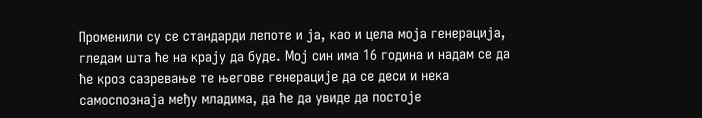Променили су се стандарди лепоте и ја, као и цела моја генерација, гледам шта ће на крају да буде. Мој син има 16 година и надам се да ће кроз сазревање те његове генерације да се деси и нека самоспознаја међу младима, да ће да увиде да постоје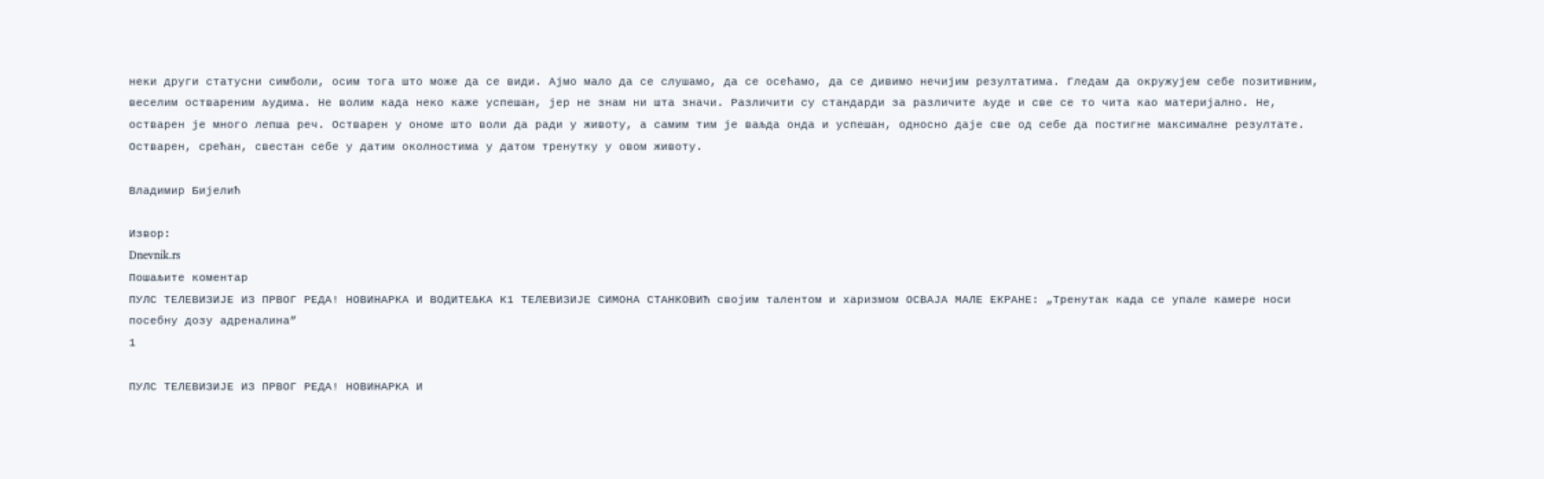неки други статусни симболи, осим тога што може да се види. Ајмо мало да се слушамо, да се осећамо, да се дивимо нечијим резултатима. Гледам да окружујем себе позитивним, веселим оствареним људима. Не волим када неко каже успешан, јер не знам ни шта значи. Различити су стандарди за различите људе и све се то чита као материјално. Не, остварен је много лепша реч. Остварен у ономе што воли да ради у животу, а самим тим је ваљда онда и успешан, односно даје све од себе да постигне максималне резултате. Остварен, срећан, свестан себе у датим околностима у датом тренутку у овом животу.

Владимир Бијелић

Извор:
Dnevnik.rs
Пошаљите коментар
ПУЛС ТЕЛЕВИЗИЈЕ ИЗ ПРВОГ РЕДА! НОВИНАРКА И ВОДИТЕЉКА К1 ТЕЛЕВИЗИЈЕ СИМОНА СТАНКОВИЋ својим талентом и харизмом ОСВАЈА МАЛЕ ЕКРАНЕ: „Тренутак када се упале камере носи посебну дозу адреналина”
1

ПУЛС ТЕЛЕВИЗИЈЕ ИЗ ПРВОГ РЕДА! НОВИНАРКА И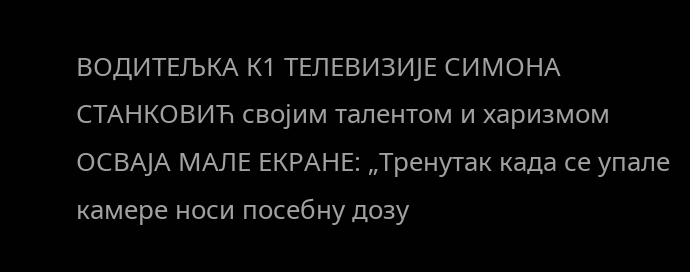ВОДИТЕЉКА К1 ТЕЛЕВИЗИЈЕ СИМОНА СТАНКОВИЋ својим талентом и харизмом ОСВАЈА МАЛЕ ЕКРАНЕ: „Тренутак када се упале камере носи посебну дозу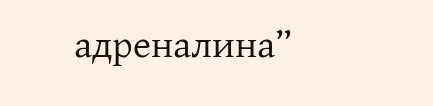адреналина”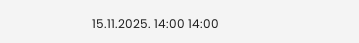15.11.2025. 14:00 14:00